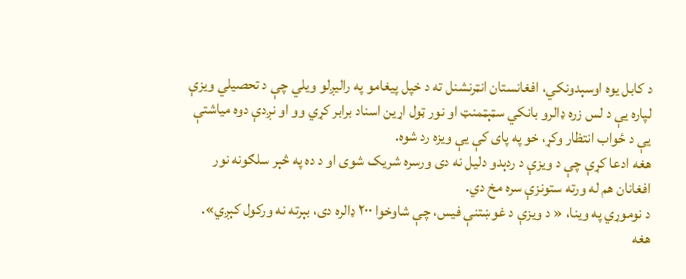د کابل یوه اوسېدونکي، افغانستان انټرنشنل ته د خپل پیغامو په رالیږلو ویلي چې د تحصیلي ویزې لپاره یې د لس زره ډالرو بانکي سټېټمنټ او نور ټول اړین اسناد برابر کړي وو او نږدې دوه میاشتې یې د ځواب انتظار وکړ، خو په پای کې یې ویزه رد شوه.
هغه ادعا کړې چې د ویزې د ردېدو دلیل نه دی ورسره شریک شوی او د ده په څېر سلګونه نور افغانان هم له ورته ستونزې سره مخ دي.
د نوموړي په وینا، « د ویزې د غوښتنې فیس، چې شاوخوا ۲۰۰ ډالره دی، بېرته نه ورکول کېږي».
هغه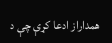همداراز ادعا کړې چې د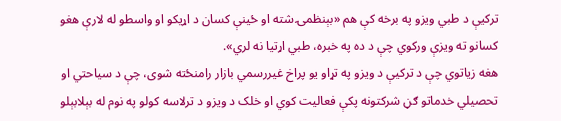ترکیې د طبي ویزو په برخه کې هم «بېنظمۍ شته او ځینې کسان د اړیکو او واسطو له لارې هغو کسانو ته ویزې ورکوي چې د ده په خبره، طبي اړتیا نه لري».
هغه زیاتوي چې د ترکیې د ویزو په تړاو یو پراخ غیررسمي بازار رامنځته شوی، چې د سیاحتي او تحصیلي خدماتو ګڼ شرکتونه پکې فعالیت کوي او خلک د ویزو د ترلاسه کولو په نوم له بېلابېلو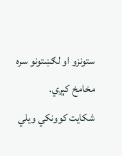ستونزو او لګښتونو سره مخامخ کېږي.
شکایت کوونکي ویلي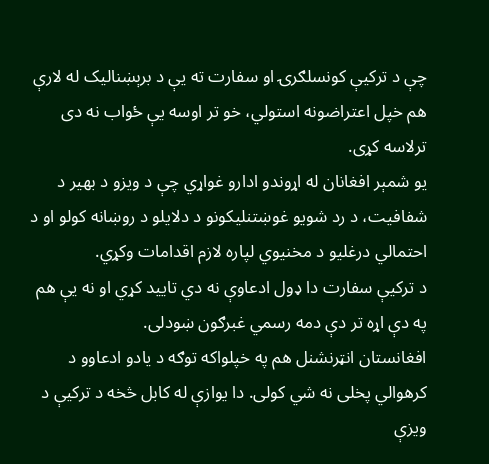چې د ترکیې کونسلګرۍ او سفارت ته یې د برېښنالیک له لارې هم خپل اعتراضونه استولي، خو تر اوسه یې ځواب نه دی ترلاسه کړی.
یو شمېر افغانان له اړوندو ادارو غواړي چې د ویزو د بهیر د شفافیت، د رد شویو غوښتنلیکونو د دلایلو د روښانه کولو او د احتمالي درغلیو د مخنیوي لپاره لازم اقدامات وکړي.
د ترکیې سفارت دا ډول ادعاوې نه دي تایید کړي او نه یې هم په دې اړه تر دې دمه رسمي غبرګون ښودلی.
افغانستان انټرنشنل هم په خپلواکه توګه د یادو ادعاوو د کرهوالي پخلی نه شي کولی. دا یوازې له کابل څخه د ترکیې د ویزې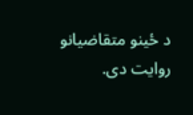د ځینو متقاضیانو روایت دی.